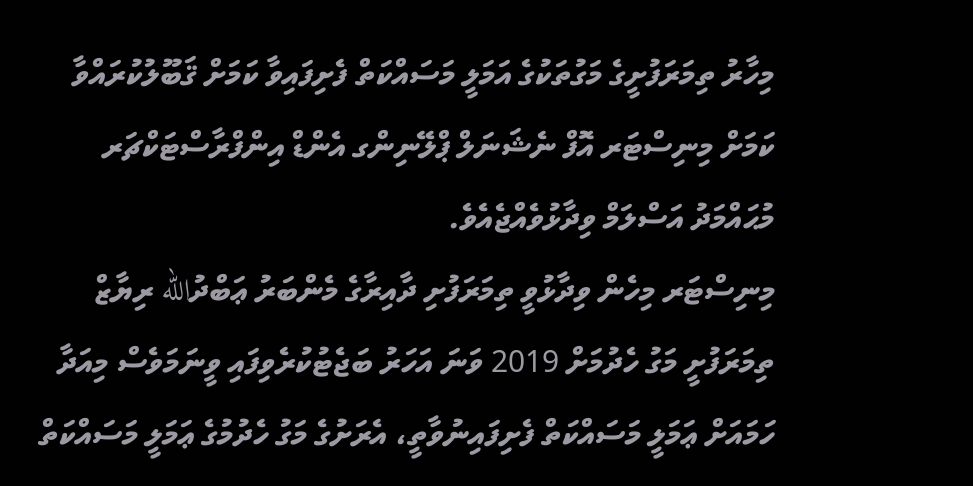މިހާރު ތިމަރަފުށީގެ މަގުތަކުގެ އަމަލީ މަސައްކަތް ފެށިފައިވާ ކަމަށް ޤަބޫލުކުރައްވާ ކަމަށް މިނިސްޓަރ އޮފް ނެޝަނަލް ޕްލޭނިންގ އެންޑް އިންފްރާސްޓަކްޗަރ މުޙައްމަދު އަސްލަމް ވިދާޅުވެއްޖެއެވެ.
މިނިސްޓަރ މިހެން ވިދާޅުވީ ތިމަރަފުށި ދާއިރާގެ މެންބަރު ޢަބްދުالله ރިޔާޒް ތިމަރަފުށީ މަގު ހެދުމަށް 2019 ވަނަ އަހަރު ބަޖެޓުކުރެވިފައި ވީނަމަވެސް މިއަދާ ހަމައަށް ޢަމަލީ މަސައްކަތް ފެށިފައިނުވާތީ، އެރަށުގެ މަގު ހެދުމުގެ ޢަމަލީ މަސައްކަތް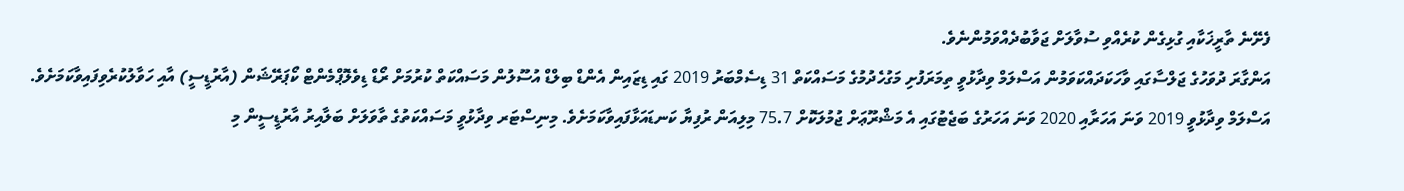ފެށޭނެ ތާރީޚަކާއި ގުޅިގެން ކުރެއްވި ސުވާލަށް ޖަވާބުދެއްވަމުންނެވެ.
އަންގާރަ ދުވަހުގެ ޖަލްސާގައި ވާހަކަދައްކަވަމުން އަސްލަމް ވިދާޅުވީ ތިމަރަފުށި މަގުހެދުމުގެ މަސައްކަތް 31 ޑިސެމްބަރު 2019 ގައި ޑިޒައިން އެންޑް ބިލްޑް އުސޫލުން މަސައްކަތް ކުރުމަށް ރޯޑް ޑިވެލޮޕްމެންޓް ކޯޕަރޭޝަން (އާރުޑީސީ) އާއި ހަވާލުކުރެވިފައިވާކަމަށެވެ. އަސްލަމް ވިދާޅުވީ 2019 ވަނަ އަހަރާއި 2020 ވަނަ އަހަރުގެ ބަޖެޓުގައި އެ މަޝްރޫޢަށް ޖުމުލަކޮށް 75.7 މިލިއަން ރުފިޔާ ކަނޑައަޅާފައިވާކަމަށެވެ. މިނިސްޓަރ ވިދާޅުވީ މަސައްކަތުގެ ތާވަލަށް ބަލާއިރު އާރުޑީސީން މި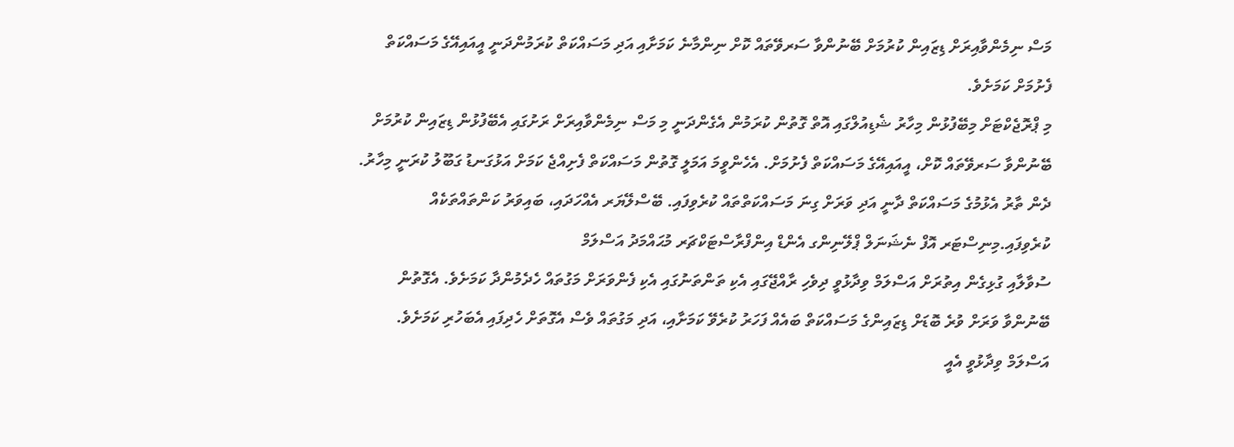މަސް ނިމެންވާއިރަށް ޑިޒައިން ކުރުމަށް ބޭނުންވާ ސަރވޭތައް ކޮށް ނިންމާނެ ކަމަށާއި އަދި މަސައްކަތް ކުރަމުންދަނީ އީއައިއޭގެ މަސައްކަތް ފެށުމަށް ކަމަށެވެ.
މި ޕްރޮޖެކްޓަށް މިބޭފުޅުން މިހާރު ޝެޑިއުލްގައި އޮތް ގޮތުން ކުރަމުން އެގެންދަނީ މި މަސް ނިމެންވާއިރަށް ރަށުގައި އެބޭފުޅުން ޑިޒައިން ކުރުމަށް ބޭނުންވާ ސަރވޭތައް ކޮށް، އީއައިއޭގެ މަސައްކަތް ފެށުމަށް. އެހެންވީމަ އަމަލީ ގޮތުން މަސައްކަތް ފެށިއްޖެ ކަމަށް އަޅުގަނޑު ގަބޫލު ކުރަނީ މިހާރު. ދެން ތާރު އެޅުމުގެ މަސައްކަތް ދާނީ އަދި ވަރަށް ގިނަ މަސައްކަތްތައް ކުރެވިފައި. ބޭސްލޭޔަރ އެއްހަދައި، ބައިވަރު ކަންތައްތަކެއް ކުރެވިފައި.މިނިސްޓަރ އޮފް ނެޝަނަލް ޕްލޭނިންގ އެންޑް އިންފްރާސްޓަކްޗަރ މުޙައްމަދު އަސްލަމް
ސުވާލާއި ގުޅިގެން އިތުރަށް އަސްލަމް ވިދާޅުވީ ދިވެހި ރާއްޖޭގައި އެކި ތަންތަނުގައި އެކި ފެންވަރަށް މަގުތައް ހެދެމުންދާ ކަމަށެވެ. އެގޮތުން ބޭނުންވާ ވަރަށް ވުރެ ބޮޑަށް ޑިޒައިންގެ މަސައްކަތް ބައެއް ފަހަރު ކުރެވޭ ކަމަށާއި، އަދި މަގުތައް ވެސް އެގޮތަށް ހެދިފައި އެބަހުރި ކަމަށެވެ. އަސްލަމް ވިދާޅުވީ އެއީ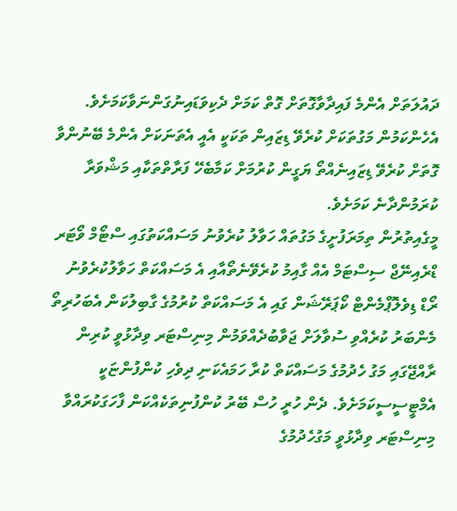ދައުލަތަށް އެންމެ ފައިދާވާގޮތަށް ގޮތް ކަމަށް ދެކިވަޑައިނުގަންނަވާކަމަށެވެ. އެހެންކަމުން މަގުތަކަށް ކުރެވޭ ޑިޒައިން ތަކަކީ އެއީ އެތަނަކަށް އެންމެ ބޭނުންވާ ގޮތަށް ކުރެވޭ ޑިޒައިނެއްތޯ ޔަގީން ކުރުމަށް ކަމާބެހޭ ފަރާތްތަކާއި މަޝްވަރާ ކުރަމުންދާނެ ކަމަށެވެ.
މީގެއިތުރުން ތިމަރަފުށީގެ މަގުތައް ހަވާލު ކުރެވުނު މަސައްކަތުގައި ސްޓޯމް ވޯޓަރ ޑްރެއިނޭޖް ސިސްޓަމް އެއް ގާއިމު ކުރެވޭނެތޯއާއި އެ މަސައްކަތް ހަވާލުކުރެވުނު ރޯޑް ޑިވެލޮޕްމެންޓް ކޯޕަރޭޝަން ގައި އެ މަސައްކަތް ކުރުމުގެ ގާބިލުކަން އެބަހުރިތޯ މެންބަރު ކުރެއްވި ސުވާލަށް ޖަވާބުދެއްވަމުން މިނިސްޓަރ ވިދާޅުވީ ކުރިން ރާއްޖޭގައި މަގު ހެދުމުގެ މަސައްކަތް ކުރާ ހަމައެކަނި ދިވެހި ކުންފުންޏަކީ އެމްޓީސީސީކަމަށެވެ. ދެން ހުރީ ހުސް ބޭރު ކުންފުނިތަކެއްކަން ފާހަގަކުރައްވާ މިނިސްޓަރ ވިދާޅުވީ މަގުހެދުމުގެ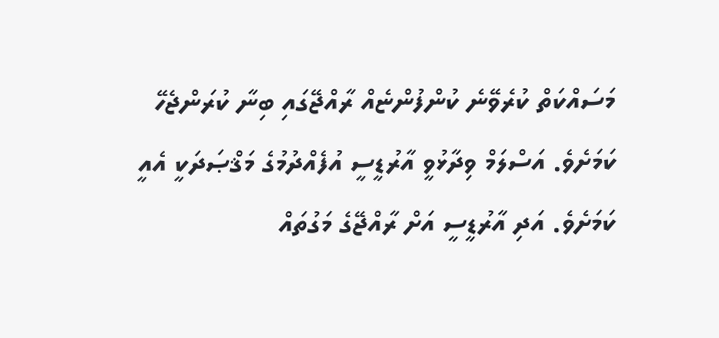މަސައްކަތް ކުރެވޭނެ ކުންފުންޏެއް ރާއްޖޭގައި ބިނާ ކުރަންޖެހޭ ކަމަށެވެ. އަސްލަމް ވިދާޅުވީ އާރުޑީސީ އުފެއްދުމުގެ މަޤްޞަދަކީ އެއީ ކަމަށެވެ. އަދި އާރުޑީސީ އަށް ރާއްޖޭގެ މަގުތައް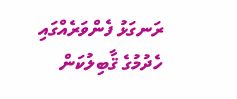ރަނގަޅު ފެންވަރެއްގައި ހެދުމުގެ ޤާބިލުކަން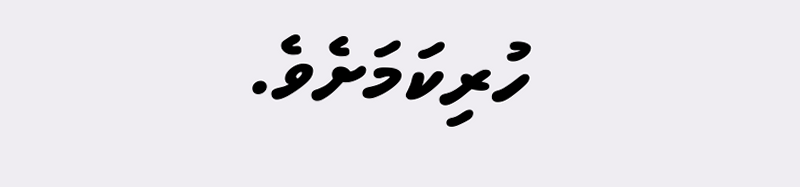ހުރިކަމަށެވެ.